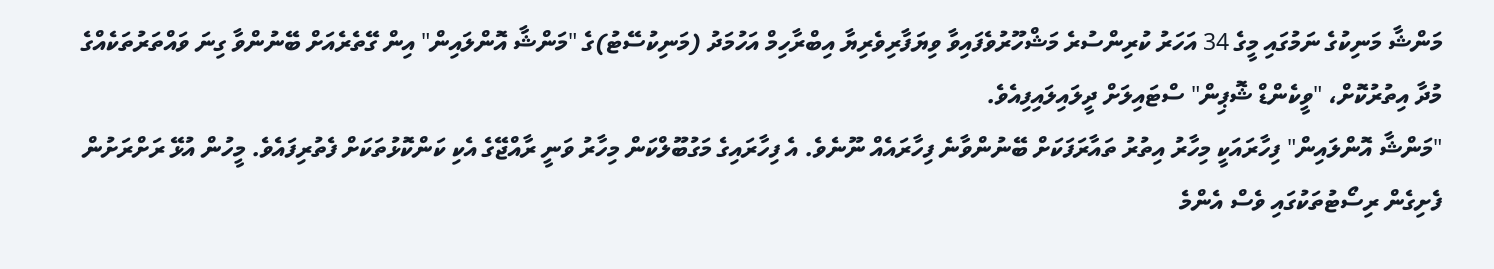މަންޝާ މަނިކުގެ ނަމުގައި މީގެ 34 އަހަރު ކުރިންސުރެ މަޝްހޫރުވެފައިވާ ވިޔަފާރިވެރިޔާ އިބްރާހިމް އަހުމަދު (މަނިކުސޭޓު)ގެ "މަންޝާ އޮންލައިން" އިން ގޭތެރެއަށް ބޭނުންވާ ގިނަ ވައްތަރުތަކެއްގެ މުދާ އިތުރުކޮށް، "ވީކެންޑް ޝޮޕިން" ސްޓައިލަށް ދީލައިލައިފިއެވެ.
"މަންޝާ އޮންލައިން" ފިހާރައަކީ މިހާރު އިތުރު ތައާރަފަކަށް ބޭނުންވާނެ ފިހާރައެއް ނޫނެވެ. އެ ފިހާރައިގެ މަގުބޫލްކަން މިހާރު ވަނީ ރާއްޖޭގެ އެކި ކަންކޮޅުތަކަށް ފެތުރިފައެވެ. މީހުން އުޅޭ ރަށްރަށުން ފެށިގެން ރިސޯޓުތަކުގައި ވެސް އެންމެ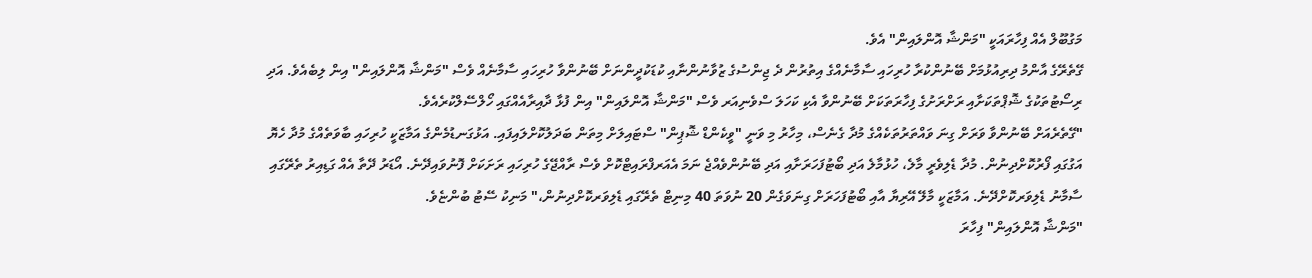މަގުބޫލް އެއް ފިހާރައަކީ "މަންޝާ އޮންލައިން" އެވެ.
ގޭތެރޭގެ އާންމު ދިރިއުޅުމަށް ބޭނުންކުރާ ހުރިހައި ސާމާނެއްގެ އިތުރުން ދެ ޖިންސުގެ ޒުވާނުންނާއި ކުޑަކުދީންނަށް ބޭނުންވާ ހުރިހައި ސާމާނެއް ވެސް "މަންޝާ އޮންލައިން" އިން ލިބެއެވެ. އަދި ރިސޯޓުތަކުގެ ޝޮޕްތަކަށާއި ރަށްރަށުގެ ފިހާރަތަކަށް ބޭނުންވާ އެކި ކަހަލަ ސްވެނިއަރ ވެސް "މަންޝާ އޮންލައިން" އިން ފުޅާ ދާއިރާއެއްގައި ހޯލްސޭލްކުރެއެވެ.
"ގޭތެރެއަށް ބޭނުންވާ ވަރަށް ގިނަ ވައްތަރުތަކެއްގެ މުދާ ގެނެސް، މިހާރު މި ވަނީ "ވީކެންޑް ޝޮޕިން" ސްޓައިލަށް މިތަން ބަދަލުކޮށްލައިފައި. އަޅުގަނޑުމެންގެ އަމާޒަކީ ހުރިހައި ބާވަތެއްގެ މުދާ ހެޔޮ އަގުގައި ފޯރުކޮށްދިނުން. މުދާ ޑެލިވެރީ މާލެ، ހުޅުމާލެ އަދި ބޯޓުފަހަރަށާއި އަދި ބޭނުންވެއްޖެ ނަމަ އެއަރފްރައިޓްކޮށް ވެސް ރާއްޖޭގެ ހުރިހައި ރަށަކަށް ފޮނުވައިދޭނެ. އޯޑަރު ދޭތާ އެއް ގަޑިއިރު ތެރޭގައި ސާމާނު ޑެލިވަރކޮށްދޭނެ. އަމާޒަކީ މާލޭ އޭރިޔާ އާއި ބޯޓުފަހަރަށް ގިނަވަގެން 20 ނުވަތަ 40 މިނިޓް ތެރޭގައި ޑެލިވަރކޮށްދިނުން،" މަނިކު ސޭޓު ބުންޏެވެ.
"މަންޝާ އޮންލައިން" ފިހާރަ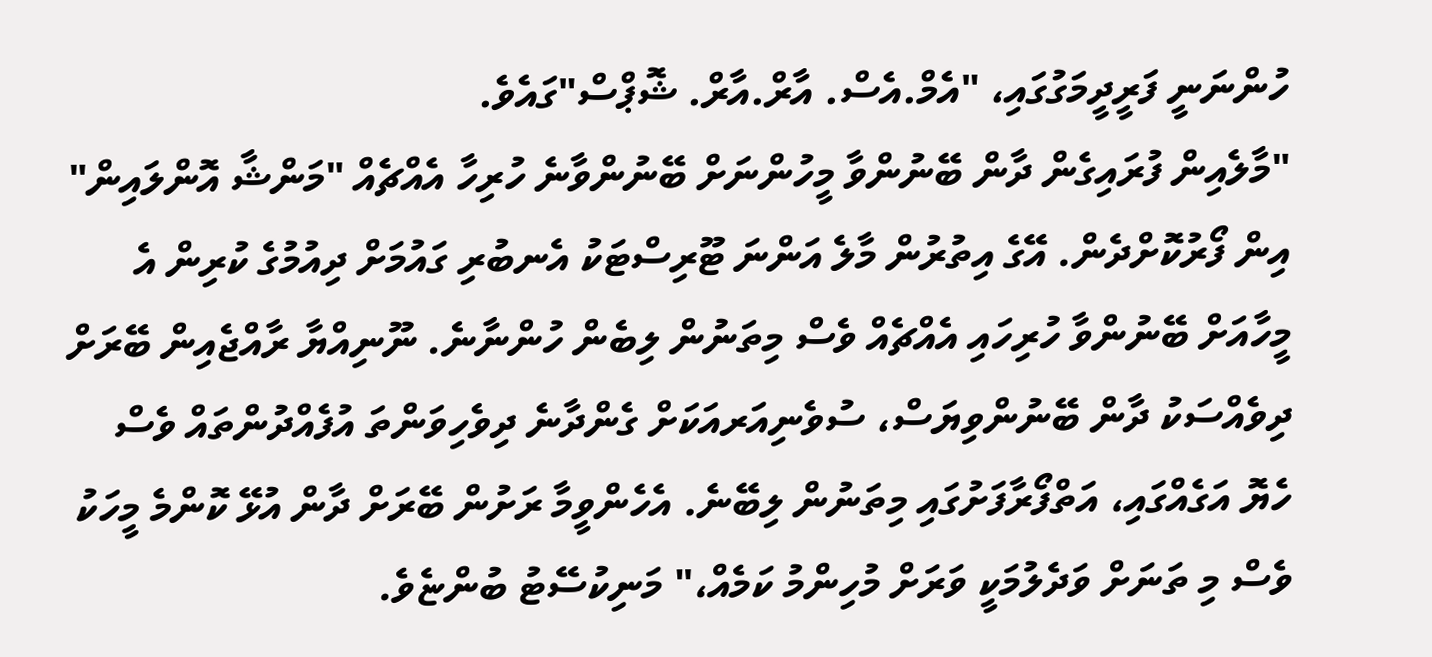ހުންނަނީ ފަރީދީމަގުގައި، "އެމް.އެސް. އާރް.އާރް. ޝޮޕްސް"ގައެވެ.
"މާލެއިން ފުރައިގެން ދާން ބޭނުންވާ މީހުންނަށް ބޭނުންވާނެ ހުރިހާ އެއްޗެއް "މަންޝާ އޮންލައިން" އިން ފޯރުކޮށްދެން. އޭގެ އިތުރުން މާލެ އަންނަ ޓޫރިސްޓަކު އެނބުރި ގައުމަށް ދިއުމުގެ ކުރިން އެ މީހާއަށް ބޭނުންވާ ހުރިހައި އެއްޗެއް ވެސް މިތަނުން ލިބެން ހުންނާނެ. ނޫނިއްޔާ ރާއްޖެއިން ބޭރަށް ދިވެއްސަކު ދާން ބޭނުންވިޔަސް، ސުވެނިއަރއަކަށް ގެންދާނެ ދިވެހިވަންތަ އުފެއްދުންތައް ވެސް ހެޔޮ އަގެއްގައި، އަތްފޯރާފަށުގައި މިތަނުން ލިބޭނެ. އެހެންވީމާ ރަށުން ބޭރަށް ދާން އުޅޭ ކޮންމެ މީހަކު ވެސް މި ތަނަށް ވަދެލުމަކީ ވަރަށް މުހިންމު ކަމެއް،" މަނިކުސޭޓު ބުންޏެވެ.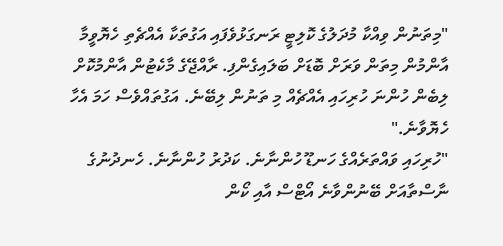"މިތަނުން ވިއްކާ މުދަލުގެ ކޮލިޓީ ރަނގަޅުވެފައި އަގުތަކާ އެއްޗެތި ހެޔޮވީމާ އާންމުން މިތަން ވަރަށް ބޮޑަށް ބަލައިގެންފި. ރާއްޖޭގެ މާކެޓުން އާންމުކޮށް ލިބެން ހުންނަ ހުރިހައި އެއްޗެއް މި ތަނުން ލިބޭނެ. އަގުތައްވެސް ހަމަ އެހާ ހެޔޮވާނެ."
"ހުރިހައި ވައްތަރެއްގެ ހަނޑޫ ހުންނާނެ. ކަދުރު ހުންނާނެ. ހެނދުނުގެ ނާސްތާއަށް ބޭނުންވާނެ އޯޓްސް އާއި ކޯން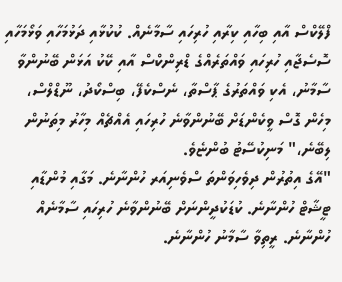ފްލޭކްސް އާއި ބިހާއި ކިރާއި ހުރިހައި ސާމާނެއް. ކުކުޅާއި ދަޅުމަހާއި ވަޅޯމަހާއި ސޮސެޖާއި ހުރިހައި ވައްތަރެއްގެ ޑްރިންކްސް އާއި ކޭކު އަޅަން ބޭނުންވާ ސާމާނު، އެކި ވައްތަރުގެ ޕާސްތާ، ނެސްކެފޭ، ބިސްކޯދު، ނޫޑްލްސް، މިހެން ގޮސް ވީކެންޑަށް ބޭނުންވާނެ ހުރިހައި އެއްޗެއް މިހާރު މިތަނުން ލިބޭނެ،" މަނިކުސޭޓު ބުންޏެވެ.
"އޭގެ އިތުރުން ދިވެހިވަންތަ ސްވެނިއަރ ހުންނާނެ. މަގާއި މުންޑާއި ޓީޝާޓް ހުންނާނެ. ކުޑަކުދީންނަށް ބޭނުންވާނެ ހުރިހައި ސާމާނެއް ހުންނާނެ. ރީތިވާ ސާމާނު ހުންނާނެ.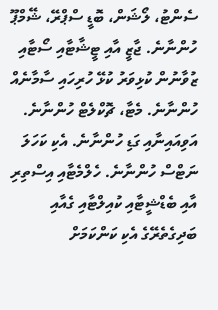ސެންޓު، ލޯޝަން، ބޮޑީ ސްޕްރޭ، ޝޭމްޕޫ ހުންނާނެ. ޖާޒީ އާއި ޓީޝާޓާއި ސޯޓާއި ޒުވާނުން ކުޅިވަރު ކުޅޭ ހުރިހައި ސާމާނެއް ހުންނާނެ. މެޓާ، ޗޮކްލެޓް ހުންނާނެ. އަވިއައިނާއި ގަޑި ހުންނާނެ. އެކި ކަހަލަ ނަޓްސް ހުންނާނެ. ހެލްމެޓާއި އިސްތިރި އާއި ބެޑްޝީޓާއި ކުއިލްޓާއި ގެއާއި ބަދިގެތެރޭގެ އެކި ކަންކަމަށް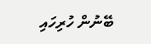ބޭނުން ހުރިހައި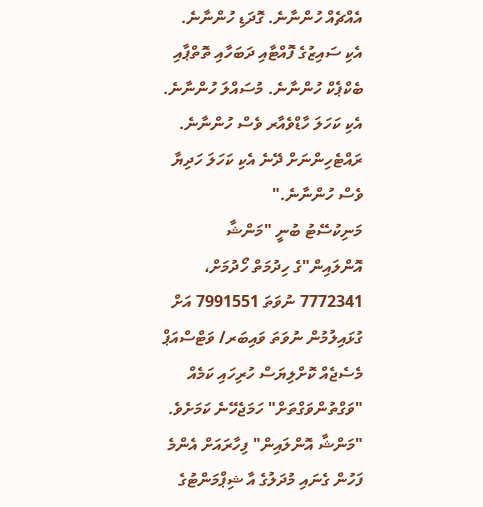އެއްޗެއް ހުންނާނެ. ގޮދަޑި ހުންނާނެ. އެކި ސައިޒުގެ ފޮއްޓާއި ދަބަހާއި ތޮތްޕާއި ބެކްޕެކް ހުންނާނެ. މުސައްލަ ހުންނާނެ. އެކި ކަހަލަ ހާޑްވެއާރ ވެސް ހުންނާނެ. ރައްޓެހިންނަށް ދޭނެ އެކި ކަހަލަ ހަދިޔާ ވެސް ހުންނާނެ."
މަނިކުސޭޓު ބުނީ "މަންޝާ އޮންލައިން"ގެ ހިދުމަތް ހޯދުމަށް، 7772341 ނުވަތަ 7991551 އަށް ގުޅައިލުމުން ނުވަތަ ވައިބަރ/ ވަޓްސްއަޕް މެސެޖެއް ކޮށްލިޔަސް ހުރިހައި ކަމެއް "ވަގްތުންވަގްތަށް" ހަމަޖެހޭނެ ކަމަށެވެ.
"މަންޝާ އޮންލައިން" ފިހާރައަށް އެންމެ ފަހުން ގެނައި މުދަލުގެ އާ ޝިޕްމަންޓުގެ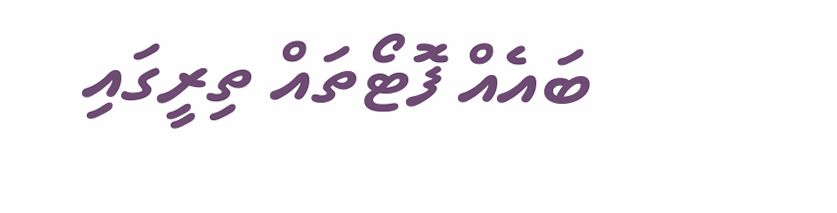ބައެއް ފޮޓޯތައް ތިރީގައި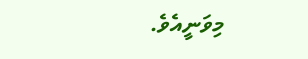މިވަނީއެވެ.